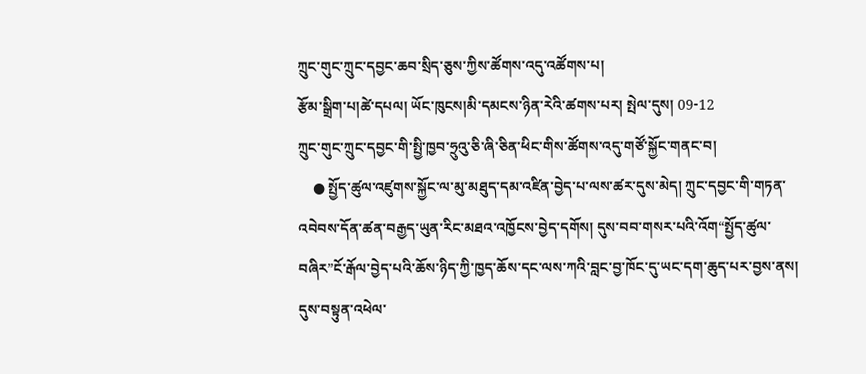ཀྲུང་གུང་ཀྲུང་དབྱང་ཆབ་སྲིད་ཅུས་ཀྱིས་ཚོགས་འདུ་འཚོགས་པ།
རྩོམ་སྒྲིག་པ།ཚེ་དཔལ། ཡོང་ཁུངས།མི་དམངས་ཉིན་རེའི་ཚགས་པར། སྤེལ་དུས། 09-12
ཀྲུང་གུང་ཀྲུང་དབྱང་གི་སྤྱི་ཁྱབ་ཧྲུའུ་ཅི་ཞི་ཅིན་ཕིང་གིས་ཚོགས་འདུ་གཙོ་སྐྱོང་གནང་བ།
    ● སྤྱོད་ཚུལ་འཛུགས་སྐྱོང་ལ་མུ་མཐུད་དམ་འཛིན་བྱེད་པ་ལས་ཚར་དུས་མེད། ཀྲུང་དབྱང་གི་གཏན་འབེབས་དོན་ཚན་བརྒྱད་ཡུན་རིང་མཐའ་འཁྱོངས་བྱེད་དགོས། དུས་བབ་གསར་པའི་འོག“སྤྱོད་ཚུལ་བཞིར”ངོ་རྒོལ་བྱེད་པའི་ཆོས་ཉིད་ཀྱི་ཁྱད་ཆོས་དང་ལས་ཀའི་བླང་བྱ་ཁོང་དུ་ཡང་དག་ཆུད་པར་བྱས་ནས། དུས་བསྟུན་འཕེལ་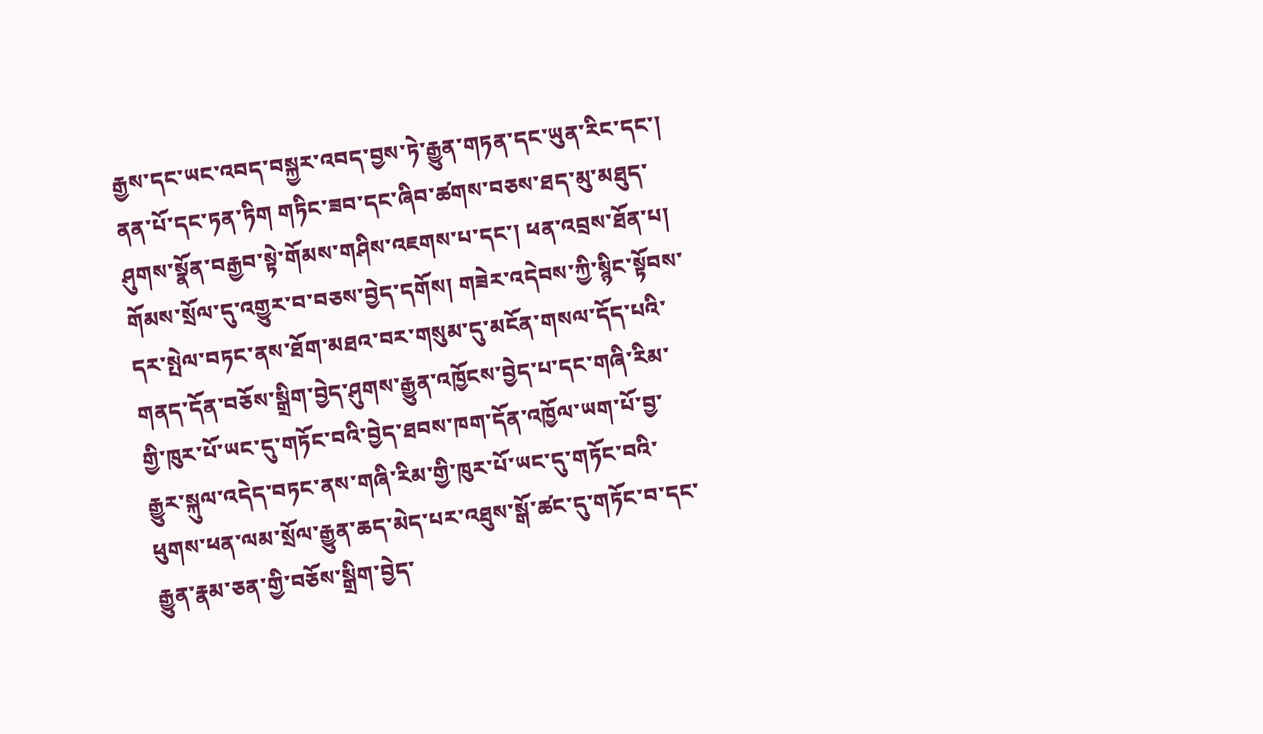རྒྱས་དང་ཡང་འབད་བསྐྱར་འབད་བྱས་ཏེ་རྒྱུན་གཏན་དང་ཡུན་རིང་དང་། ནན་པོ་དང་ཏན་ཏིག གཏིང་ཟབ་དང་ཞིབ་ཚགས་བཅས་ཐད་མུ་མཐུད་ཤུགས་སྣོན་བརྒྱབ་སྟེ་གོམས་གཤིས་འཇགས་པ་དང་། ཕན་འབྲས་ཐོན་པ། གོམས་སྲོལ་དུ་འགྱུར་བ་བཅས་བྱེད་དགོས། གཟེར་འདེབས་ཀྱི་སྙིང་སྟོབས་དར་སྤེལ་བཏང་ནས་ཐོག་མཐའ་བར་གསུམ་དུ་མངོན་གསལ་དོད་པའི་གནད་དོན་བཅོས་སྒྲིག་བྱེད་ཤུགས་རྒྱུན་འཁྱོངས་བྱེད་པ་དང་གཞི་རིམ་གྱི་ཁུར་པོ་ཡང་དུ་གཏོང་བའི་བྱེད་ཐབས་ཁག་དོན་འཁྱོལ་ཡག་པོ་བྱ་རྒྱུར་སྐུལ་འདེད་བཏང་ནས་གཞི་རིམ་གྱི་ཁུར་པོ་ཡང་དུ་གཏོང་བའི་ཕུགས་ཕན་ལམ་སྲོལ་རྒྱུན་ཆད་མེད་པར་འཐུས་སྒོ་ཚང་དུ་གཏོང་བ་དང་རྒྱུན་རྣམ་ཅན་གྱི་བཅོས་སྒྲིག་བྱེད་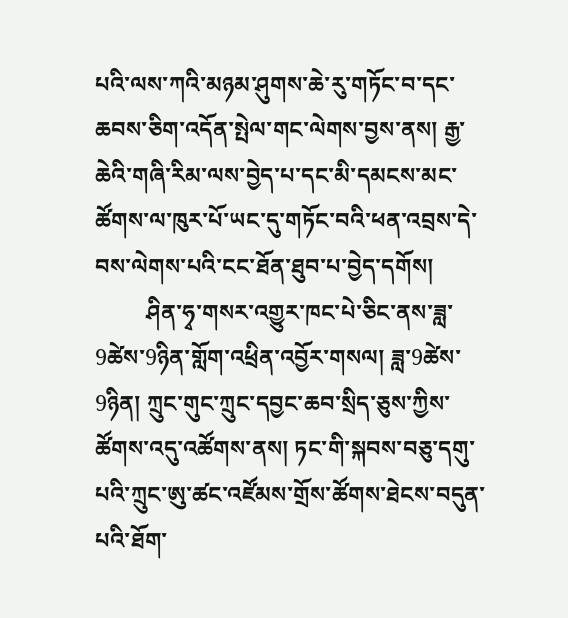པའི་ལས་ཀའི་མཉམ་ཤུགས་ཆེ་རུ་གཏོང་བ་དང་ཆབས་ཅིག་འདོན་སྤེལ་གང་ལེགས་བྱས་ནས། རྒྱ་ཆེའི་གཞི་རིམ་ལས་བྱེད་པ་དང་མི་དམངས་མང་ཚོགས་ལ་ཁུར་པོ་ཡང་དུ་གཏོང་བའི་ཕན་འབྲས་དེ་བས་ལེགས་པའི་ངང་ཐོན་ཐུབ་པ་བྱེད་དགོས།
         ཤིན་ཧྭ་གསར་འགྱུར་ཁང་པེ་ཅིང་ནས་ཟླ་9ཚེས་9ཉིན་གློག་འཕྲིན་འབྱོར་གསལ། ཟླ་9ཚེས་9ཉིན། ཀྲུང་གུང་ཀྲུང་དབྱང་ཆབ་སྲིད་ཅུས་ཀྱིས་ཚོགས་འདུ་འཚོགས་ནས། ཏང་གི་སྐབས་བཅུ་དགུ་པའི་ཀྲུང་ཨུ་ཚང་འཛོམས་གྲོས་ཚོགས་ཐེངས་བདུན་པའི་ཐོག་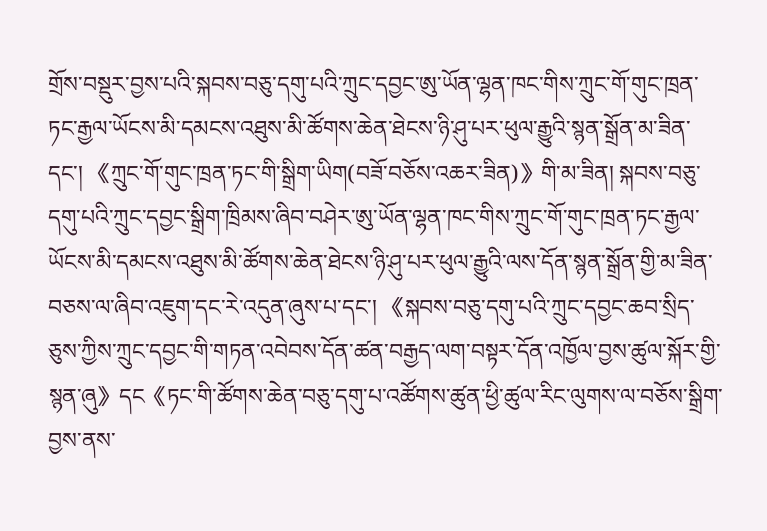གྲོས་བསྡུར་བྱས་པའི་སྐབས་བཅུ་དགུ་པའི་ཀྲུང་དབྱང་ཨུ་ཡོན་ལྷན་ཁང་གིས་ཀྲུང་གོ་གུང་ཁྲན་ཏང་རྒྱལ་ཡོངས་མི་དམངས་འཐུས་མི་ཚོགས་ཆེན་ཐེངས་ཉི་ཤུ་པར་ཕུལ་རྒྱུའི་སྙན་སྒྲོན་མ་ཟིན་དང་། 《ཀྲུང་གོ་གུང་ཁྲན་ཏང་གི་སྒྲིག་ཡིག(བཟོ་བཅོས་འཆར་ཟིན)》གི་མ་ཟིན། སྐབས་བཅུ་དགུ་པའི་ཀྲུང་དབྱང་སྒྲིག་ཁྲིམས་ཞིབ་བཤེར་ཨུ་ཡོན་ལྷན་ཁང་གིས་ཀྲུང་གོ་གུང་ཁྲན་ཏང་རྒྱལ་ཡོངས་མི་དམངས་འཐུས་མི་ཚོགས་ཆེན་ཐེངས་ཉི་ཤུ་པར་ཕུལ་རྒྱུའི་ལས་དོན་སྙན་སྒྲོན་གྱི་མ་ཟིན་བཅས་ལ་ཞིབ་འཇུག་དང་རེ་འདུན་ཞུས་པ་དང་། 《སྐབས་བཅུ་དགུ་པའི་ཀྲུང་དབྱང་ཆབ་སྲིད་ཅུས་ཀྱིས་ཀྲུང་དབྱང་གི་གཏན་འབེབས་དོན་ཚན་བརྒྱད་ལག་བསྟར་དོན་འཁྱོལ་བྱས་ཚུལ་སྐོར་གྱི་སྙན་ཞུ》དང《ཏང་གི་ཚོགས་ཆེན་བཅུ་དགུ་པ་འཚོགས་ཚུན་ཕྱི་ཚུལ་རིང་ལུགས་ལ་བཅོས་སྒྲིག་བྱས་ནས་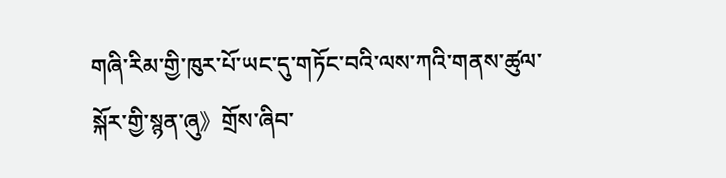གཞི་རིམ་གྱི་ཁུར་པོ་ཡང་དུ་གཏོང་བའི་ལས་ཀའི་གནས་ཚུལ་སྐོར་གྱི་སྙན་ཞུ》གྲོས་ཞིབ་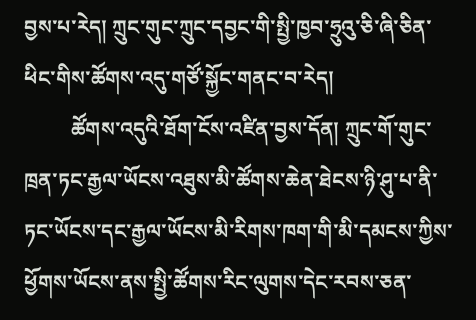བྱས་པ་རེད། ཀྲུང་གུང་ཀྲུང་དབྱང་གི་སྤྱི་ཁྱབ་ཧྲུའུ་ཅི་ཞི་ཅིན་ཕིང་གིས་ཚོགས་འདུ་གཙོ་སྐྱོང་གནང་བ་རེད།
         ཚོགས་འདུའི་ཐོག་ངོས་འཛིན་བྱས་དོན། ཀྲུང་གོ་གུང་ཁྲན་ཏང་རྒྱལ་ཡོངས་འཐུས་མི་ཚོགས་ཆེན་ཐེངས་ཉི་ཤུ་པ་ནི་ཏང་ཡོངས་དང་རྒྱལ་ཡོངས་མི་རིགས་ཁག་གི་མི་དམངས་ཀྱིས་ཕྱོགས་ཡོངས་ནས་སྤྱི་ཚོགས་རིང་ལུགས་དེང་རབས་ཅན་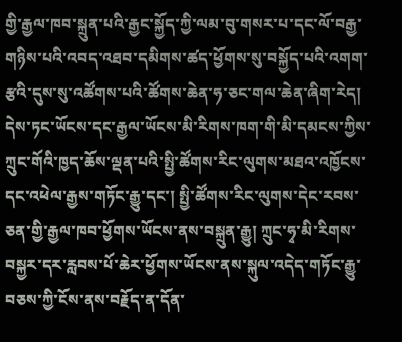གྱི་རྒྱལ་ཁབ་སྐྲུན་པའི་རྒྱང་སྐྱོད་ཀྱི་ལམ་བུ་གསར་པ་དང་ལོ་བརྒྱ་གཉིས་པའི་འབད་འཐབ་དམིགས་ཚད་ཕྱོགས་སུ་བསྐྱོད་པའི་འགག་རྩའི་དུས་སུ་འཚོགས་པའི་ཚོགས་ཆེན་ཧ་ཅང་གལ་ཆེན་ཞིག་རེད། དེས་ཏང་ཡོངས་དང་རྒྱལ་ཡོངས་མི་རིགས་ཁག་གི་མི་དམངས་ཀྱིས་ཀྲུང་གོའི་ཁྱད་ཆོས་ལྡན་པའི་སྤྱི་ཚོགས་རིང་ལུགས་མཐའ་འཁྱོངས་དང་འཕེལ་རྒྱས་གཏོང་རྒྱུ་དང་། སྤྱི་ཚོགས་རིང་ལུགས་དེང་རབས་ཅན་གྱི་རྒྱལ་ཁབ་ཕྱོགས་ཡོངས་ནས་བསྐྲུན་རྒྱུ། ཀྲུང་ཧྭ་མི་རིགས་བསྐྱར་དར་རླབས་པོ་ཆེར་ཕྱོགས་ཡོངས་ནས་སྐུལ་འདེད་གཏོང་རྒྱུ་བཅས་ཀྱི་ངོས་ནས་བརྗོད་ན་དོན་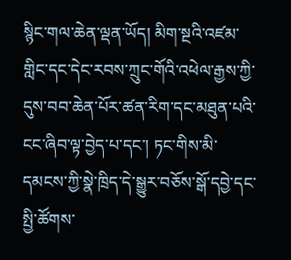སྙིང་གལ་ཆེན་ལྡན་ཡོད། མིག་སྔའི་འཛམ་གླིང་དང་དེང་རབས་ཀྲུང་གོའི་འཕེལ་རྒྱས་ཀྱི་དུས་བབ་ཆེན་པོར་ཚན་རིག་དང་མཐུན་པའི་ངང་ཞིབ་ལྟ་བྱེད་པ་དང་། ཏང་གིས་མི་དམངས་ཀྱི་སྣེ་ཁྲིད་དེ་སྒྱུར་བཅོས་སྒོ་དབྱེ་དང་སྤྱི་ཚོགས་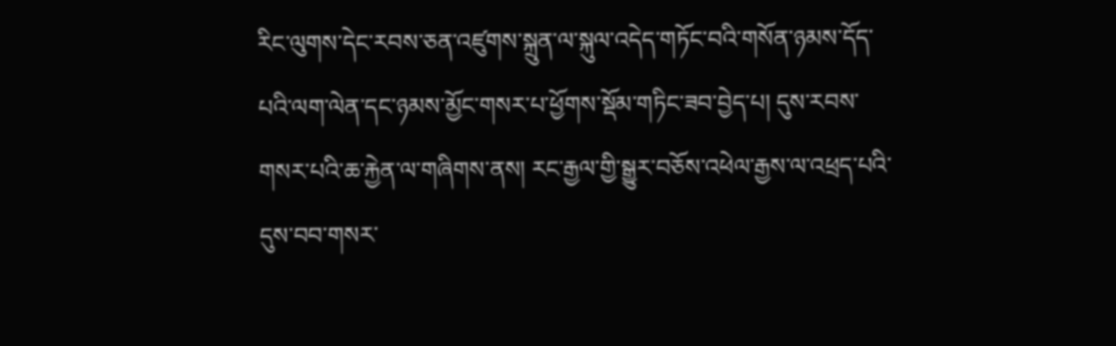རིང་ལུགས་དེང་རབས་ཅན་འཛུགས་སྐྲུན་ལ་སྐུལ་འདེད་གཏོང་བའི་གསོན་ཉམས་དོད་པའི་ལག་ལེན་དང་ཉམས་མྱོང་གསར་པ་ཕྱོགས་སྡོམ་གཏིང་ཟབ་བྱེད་པ། དུས་རབས་གསར་པའི་ཆ་རྐྱེན་ལ་གཞིགས་ནས། རང་རྒྱལ་གྱི་སྒྱུར་བཅོས་འཕེལ་རྒྱས་ལ་འཕྲད་པའི་དུས་བབ་གསར་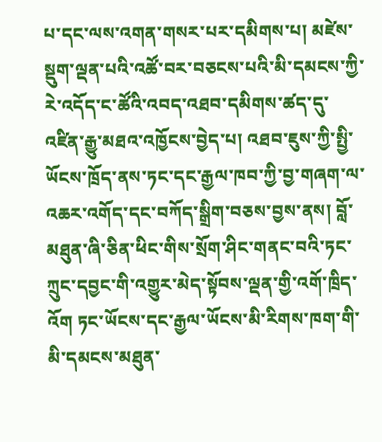པ་དང་ལས་འགན་གསར་པར་དམིགས་པ། མཛེས་སྡུག་ལྡན་པའི་འཚོ་བར་བཅངས་པའི་མི་དམངས་ཀྱི་རེ་འདོད་ང་ཚོའི་འབད་འཐབ་དམིགས་ཚད་དུ་འཛིན་རྒྱུ་མཐའ་འཁྱོངས་བྱེད་པ། འཐབ་ཇུས་ཀྱི་སྤྱི་ཡོངས་ཁྲོད་ནས་ཏང་དང་རྒྱལ་ཁབ་ཀྱི་བྱ་གཞག་ལ་འཆར་འགོད་དང་བཀོད་སྒྲིག་བཅས་བྱས་ནས། བློ་མཐུན་ཞི་ཅིན་ཕིང་གིས་སྲོག་ཤིང་གནང་བའི་ཏང་ཀྲུང་དབྱང་གི་འགྱུར་མེད་སྟོབས་ལྡན་གྱི་འགོ་ཁྲིད་འོག ཏང་ཡོངས་དང་རྒྱལ་ཡོངས་མི་རིགས་ཁག་གི་མི་དམངས་མཐུན་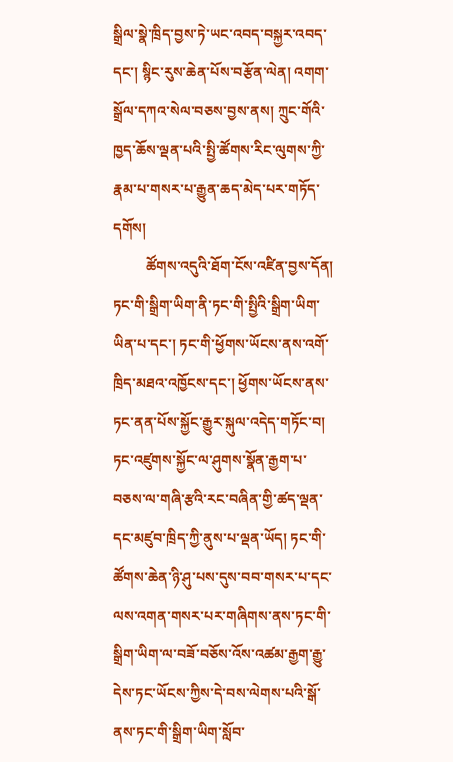སྒྲིལ་སྣེ་ཁྲིད་བྱས་ཏེ་ཡང་འབད་བསྐྱར་འབད་དང་། སྙིང་རུས་ཆེན་པོས་བརྩོན་ལེན། འགག་སྒྲོལ་དཀའ་སེལ་བཅས་བྱས་ནས། ཀྲུང་གོའི་ཁྱད་ཆོས་ལྡན་པའི་སྤྱི་ཚོགས་རིང་ལུགས་ཀྱི་རྣམ་པ་གསར་པ་རྒྱུན་ཆད་མེད་པར་གཏོད་དགོས།
         ཚོགས་འདུའི་ཐོག་ངོས་འཛིན་བྱས་དོན། ཏང་གི་སྒྲིག་ཡིག་ནི་ཏང་གི་སྤྱིའི་སྒྲིག་ཡིག་ཡིན་པ་དང་། ཏང་གི་ཕྱོགས་ཡོངས་ནས་འགོ་ཁྲིད་མཐའ་འཁྱོངས་དང་། ཕྱོགས་ཡོངས་ནས་ཏང་ནན་པོས་སྐྱོང་རྒྱུར་སྐུལ་འདེད་གཏོང་བ། ཏང་འཛུགས་སྐྱོང་ལ་ཤུགས་སྣོན་རྒྱག་པ་བཅས་ལ་གཞི་རྩའི་རང་བཞིན་གྱི་ཚད་ལྡན་དང་མཛུབ་ཁྲིད་ཀྱི་ནུས་པ་ལྡན་ཡོད། ཏང་གི་ཚོགས་ཆེན་ཉི་ཤུ་པས་དུས་བབ་གསར་པ་དང་ལས་འགན་གསར་པར་གཞིགས་ནས་ཏང་གི་སྒྲིག་ཡིག་ལ་བཟོ་བཅོས་འོས་འཚམ་རྒྱག་རྒྱུ་དེས་ཏང་ཡོངས་ཀྱིས་དེ་བས་ལེགས་པའི་སྒོ་ནས་ཏང་གི་སྒྲིག་ཡིག་སློབ་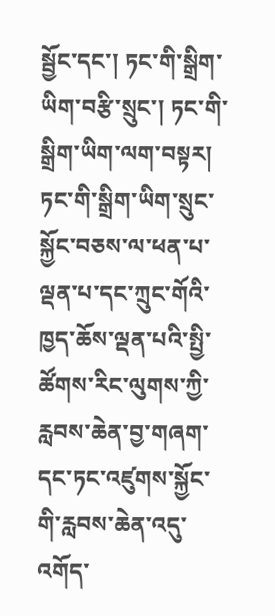སྦྱོང་དང་། ཏང་གི་སྒྲིག་ཡིག་བརྩི་སྲུང་། ཏང་གི་སྒྲིག་ཡིག་ལག་བསྟར། ཏང་གི་སྒྲིག་ཡིག་སྲུང་སྐྱོང་བཅས་ལ་ཕན་པ་ལྡན་པ་དང་ཀྲུང་གོའི་ཁྱད་ཆོས་ལྡན་པའི་སྤྱི་ཚོགས་རིང་ལུགས་ཀྱི་རླབས་ཆེན་བྱ་གཞག་དང་ཏང་འཛུགས་སྐྱོང་གི་རླབས་ཆེན་འདུ་འགོད་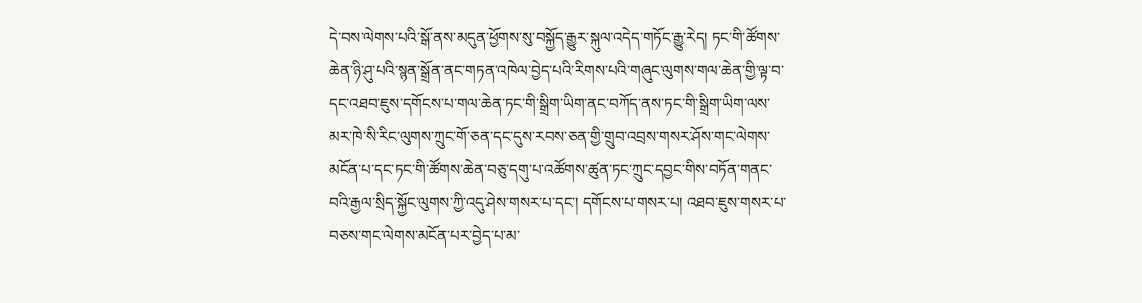དེ་བས་ལེགས་པའི་སྒོ་ནས་མདུན་ཕྱོགས་སུ་བསྐྱོད་རྒྱུར་སྐུལ་འདེད་གཏོང་རྒྱུ་རེད། ཏང་གི་ཚོགས་ཆེན་ཉི་ཤུ་པའི་སྙན་སྒྲོན་ནང་གཏན་འཁེལ་བྱེད་པའི་རིགས་པའི་གཞུང་ལུགས་གལ་ཆེན་གྱི་ལྟ་བ་དང་འཐབ་ཇུས་དགོངས་པ་གལ་ཆེན་ཏང་གི་སྒྲིག་ཡིག་ནང་བཀོད་ནས་ཏང་གི་སྒྲིག་ཡིག་ལས་མར་ཁེ་སི་རིང་ལུགས་ཀྲུང་གོ་ཅན་དང་དུས་རབས་ཅན་གྱི་གྲུབ་འབྲས་གསར་ཤོས་གང་ལེགས་མངོན་པ་དང་ཏང་གི་ཚོགས་ཆེན་བཅུ་དགུ་པ་འཚོགས་ཚུན་ཏང་ཀྲུང་དབྱང་གིས་བཏོན་གནང་བའི་རྒྱལ་སྲིད་སྐྱོང་ལུགས་ཀྱི་འདུ་ཤེས་གསར་པ་དང་། དགོངས་པ་གསར་པ། འཐབ་ཇུས་གསར་པ་བཅས་གང་ལེགས་མངོན་པར་བྱེད་པ་མ་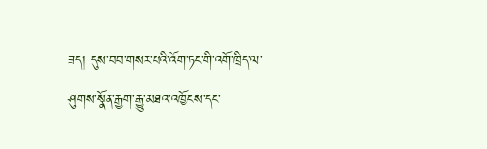ཟད། དུས་བབ་གསར་པའི་འོག་ཏང་གི་འགོ་ཁྲིད་ལ་ཤུགས་སྣོན་རྒྱག་རྒྱུ་མཐའ་འཁྱོངས་དང་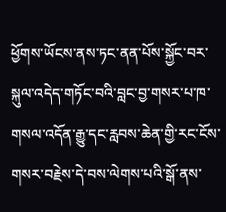ཕྱོགས་ཡོངས་ནས་ཏང་ནན་པོས་སྐྱོང་བར་སྐུལ་འདེད་གཏོང་བའི་བླང་བྱ་གསར་པ་ཁ་གསལ་འདོན་རྒྱུ་དང་རླབས་ཆེན་གྱི་རང་ངོས་གསར་བརྗེས་དེ་བས་ལེགས་པའི་སྒོ་ནས་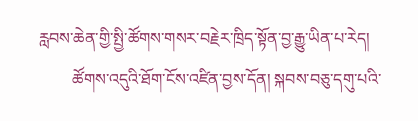རླབས་ཆེན་གྱི་སྤྱི་ཚོགས་གསར་བརྗེར་ཁྲིད་སྟོན་བྱ་རྒྱུ་ཡིན་པ་རེད།
        ཚོགས་འདུའི་ཐོག་ངོས་འཛིན་བྱས་དོན། སྐབས་བཅུ་དགུ་པའི་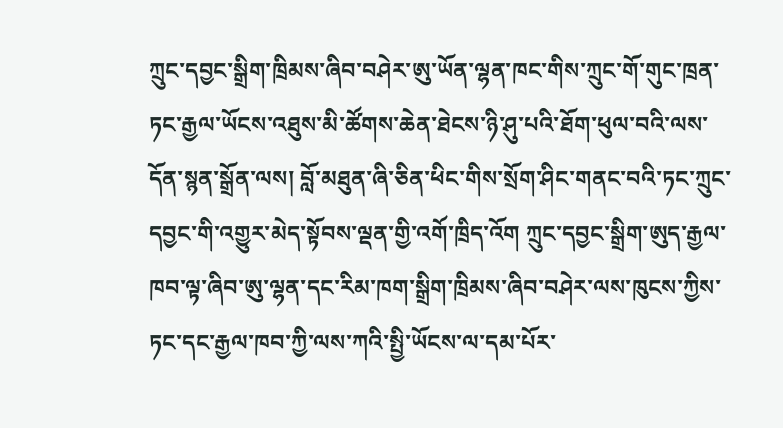ཀྲུང་དབྱང་སྒྲིག་ཁྲིམས་ཞིབ་བཤེར་ཨུ་ཡོན་ལྷན་ཁང་གིས་ཀྲུང་གོ་གུང་ཁྲན་ཏང་རྒྱལ་ཡོངས་འཐུས་མི་ཚོགས་ཆེན་ཐེངས་ཉི་ཤུ་པའི་ཐོག་ཕུལ་བའི་ལས་དོན་སྙན་སྒྲོན་ལས། བློ་མཐུན་ཞི་ཅིན་ཕིང་གིས་སྲོག་ཤིང་གནང་བའི་ཏང་ཀྲུང་དབྱང་གི་འགྱུར་མེད་སྟོབས་ལྡན་གྱི་འགོ་ཁྲིད་འོག ཀྲུང་དབྱང་སྒྲིག་ཨུད་རྒྱལ་ཁབ་ལྟ་ཞིབ་ཨུ་ལྷན་དང་རིམ་ཁག་སྒྲིག་ཁྲིམས་ཞིབ་བཤེར་ལས་ཁུངས་ཀྱིས་ཏང་དང་རྒྱལ་ཁབ་ཀྱི་ལས་ཀའི་སྤྱི་ཡོངས་ལ་དམ་པོར་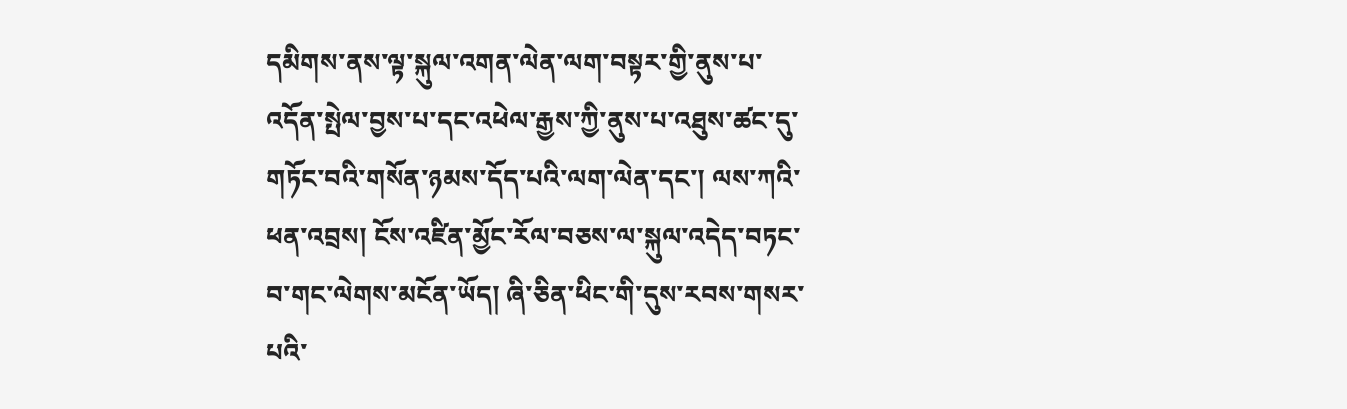དམིགས་ནས་ལྟ་སྐུལ་འགན་ལེན་ལག་བསྟར་གྱི་ནུས་པ་འདོན་སྤེལ་བྱས་པ་དང་འཕེལ་རྒྱས་ཀྱི་ནུས་པ་འཐུས་ཚང་དུ་གཏོང་བའི་གསོན་ཉམས་དོད་པའི་ལག་ལེན་དང་། ལས་ཀའི་ཕན་འབྲས། ངོས་འཛིན་མྱོང་རོལ་བཅས་ལ་སྐུལ་འདེད་བཏང་བ་གང་ལེགས་མངོན་ཡོད། ཞི་ཅིན་ཕིང་གི་དུས་རབས་གསར་པའི་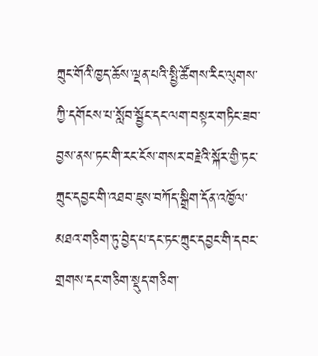ཀྲུང་གོའི་ཁྱད་ཆོས་ལྡན་པའི་སྤྱི་ཚོགས་རིང་ལུགས་ཀྱི་དགོངས་པ་སློབ་སྦྱོང་དང་ལག་བསྟར་གཏིང་ཟབ་བྱས་ནས་ཏང་གི་རང་ངོས་གསར་བརྗེའི་སྐོར་གྱི་ཏང་ཀྲུང་དབྱང་གི་འཐབ་ཇུས་བཀོད་སྒྲིག་དོན་འཁྱོལ་མཐའ་གཅིག་ཏུ་བྱེད་པ་དང་ཏང་ཀྲུང་དབྱང་གི་དབང་གྲགས་དང་གཅིག་སྡུད་གཅིག་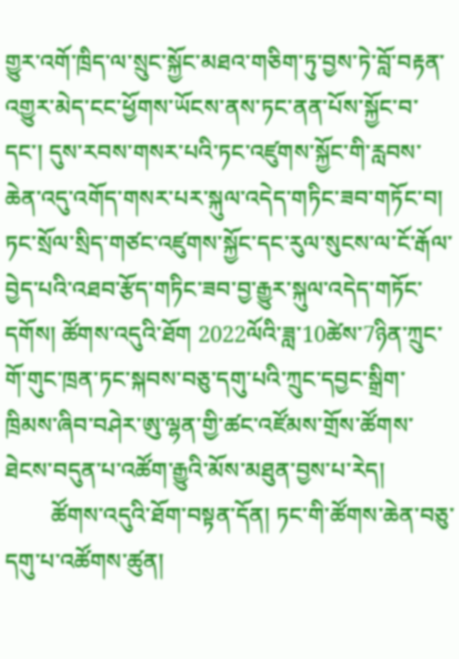གྱུར་འགོ་ཁྲིད་ལ་སྲུང་སྐྱོང་མཐའ་གཅིག་ཏུ་བྱས་ཏེ་བློ་བརྟན་འགྱུར་མེད་ངང་ཕྱོགས་ཡོངས་ནས་ཏང་ནན་པོས་སྐྱོང་བ་དང་། དུས་རབས་གསར་པའི་ཏང་འཛུགས་སྐྱོང་གི་རླབས་ཆེན་འདུ་འགོད་གསར་པར་སྐུལ་འདེད་གཏིང་ཟབ་གཏོང་བ། ཏང་སྲོལ་སྲིད་གཙང་འཛུགས་སྐྱོང་དང་རུལ་སུངས་ལ་ངོ་རྒོལ་བྱེད་པའི་འཐབ་རྩོད་གཏིང་ཟབ་བྱ་རྒྱུར་སྐུལ་འདེད་གཏོང་དགོས། ཚོགས་འདུའི་ཐོག 2022ལོའི་ཟླ་10ཚེས་7ཉིན་ཀྲུང་གོ་གུང་ཁྲན་ཏང་སྐབས་བཅུ་དགུ་པའི་ཀྲུང་དབྱང་སྒྲིག་ཁྲིམས་ཞིབ་བཤེར་ཨུ་ལྷན་གྱི་ཚང་འཛོམས་གྲོས་ཚོགས་ཐེངས་བདུན་པ་འཚོག་རྒྱུའི་མོས་མཐུན་བྱས་པ་རེད།
        ཚོགས་འདུའི་ཐོག་བསྟན་དོན། ཏང་གི་ཚོགས་ཆེན་བཅུ་དགུ་པ་འཚོགས་ཚུན།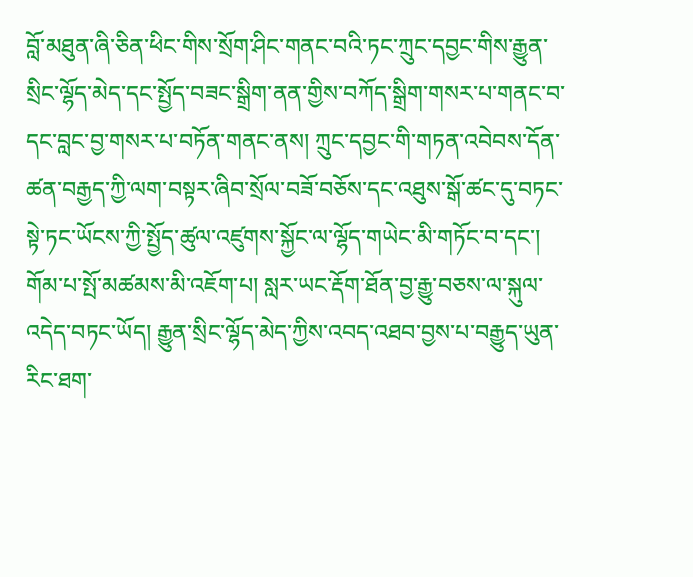བློ་མཐུན་ཞི་ཅིན་ཕིང་གིས་སྲོག་ཤིང་གནང་བའི་ཏང་ཀྲུང་དབྱང་གིས་རྒྱུན་སྲིང་ལྷོད་མེད་དང་སྤྱོད་བཟང་སྒྲིག་ནན་གྱིས་བཀོད་སྒྲིག་གསར་པ་གནང་བ་དང་བླང་བྱ་གསར་པ་བཏོན་གནང་ནས། ཀྲུང་དབྱང་གི་གཏན་འབེབས་དོན་ཚན་བརྒྱད་ཀྱི་ལག་བསྟར་ཞིབ་སྲོལ་བཟོ་བཅོས་དང་འཐུས་སྒོ་ཚང་དུ་བཏང་སྟེ་ཏང་ཡོངས་ཀྱི་སྤྱོད་ཚུལ་འཛུགས་སྐྱོང་ལ་ལྷོད་གཡེང་མི་གཏོང་བ་དང་། གོམ་པ་སྤོ་མཚམས་མི་འཇོག་པ། སླར་ཡང་རྡོག་ཐོན་བྱ་རྒྱུ་བཅས་ལ་སྐུལ་འདེད་བཏང་ཡོད། རྒྱུན་སྲིང་ལྷོད་མེད་ཀྱིས་འབད་འཐབ་བྱས་པ་བརྒྱུད་ཡུན་རིང་ཐག་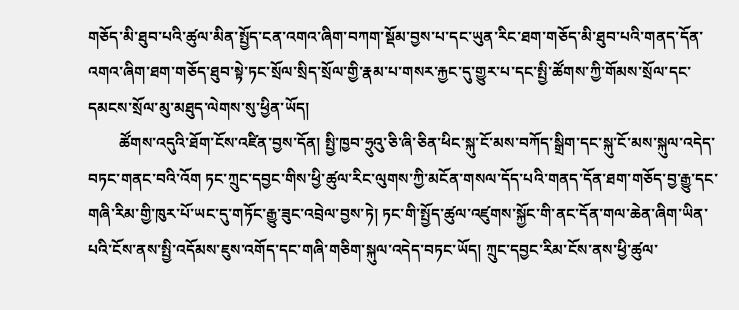གཅོད་མི་ཐུབ་པའི་ཚུལ་མིན་སྤྱོད་ངན་འགའ་ཞིག་བཀག་སྡོམ་བྱས་པ་དང་ཡུན་རིང་ཐག་གཅོད་མི་ཐུབ་པའི་གནད་དོན་འགའ་ཞིག་ཐག་གཅོད་ཐུབ་སྟེ་ཏང་སྲོལ་སྲིད་སྲོལ་གྱི་རྣམ་པ་གསར་རྐྱང་དུ་གྱུར་པ་དང་སྤྱི་ཚོགས་ཀྱི་གོམས་སྲོལ་དང་དམངས་སྲོལ་མུ་མཐུད་ལེགས་སུ་ཕྱིན་ཡོད།
        ཚོགས་འདུའི་ཐོག་ངོས་འཛིན་བྱས་དོན། སྤྱི་ཁྱབ་ཧྲུའུ་ཅི་ཞི་ཅིན་ཕིང་སྐུ་ངོ་མས་བཀོད་སྒྲིག་དང་སྐུ་ངོ་མས་སྐུལ་འདེད་བཏང་གནང་བའི་འོག ཏང་ཀྲུང་དབྱང་གིས་ཕྱི་ཚུལ་རིང་ལུགས་ཀྱི་མངོན་གསལ་དོད་པའི་གནད་དོན་ཐག་གཅོད་བྱ་རྒྱུ་དང་གཞི་རིམ་གྱི་ཁུར་པོ་ཡང་དུ་གཏོང་རྒྱུ་ཟུང་འབྲེལ་བྱས་ཏེ། ཏང་གི་སྤྱོད་ཚུལ་འཛུགས་སྐྱོང་གི་ནང་དོན་གལ་ཆེན་ཞིག་ཡིན་པའི་ངོས་ནས་སྤྱི་འདོམས་ཇུས་འགོད་དང་གཞི་གཅིག་སྐུལ་འདེད་བཏང་ཡོད། ཀྲུང་དབྱང་རིམ་ངོས་ནས་ཕྱི་ཚུལ་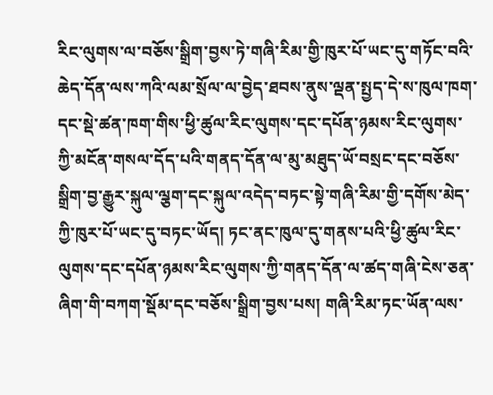རིང་ལུགས་ལ་བཅོས་སྒྲིག་བྱས་ཏེ་གཞི་རིམ་གྱི་ཁུར་པོ་ཡང་དུ་གཏོང་བའི་ཆེད་དོན་ལས་ཀའི་ལམ་སྲོལ་ལ་བྱེད་ཐབས་ནུས་ལྡན་སྤྱད་དེ་ས་ཁུལ་ཁག་དང་སྡེ་ཚན་ཁག་གིས་ཕྱི་ཚུལ་རིང་ལུགས་དང་དཔོན་ཉམས་རིང་ལུགས་ཀྱི་མངོན་གསལ་དོད་པའི་གནད་དོན་ལ་མུ་མཐུད་ཡོ་བསྲང་དང་བཅོས་སྒྲིག་བྱ་རྒྱུར་སྐུལ་ལྕག་དང་སྐུལ་འདེད་བཏང་སྟེ་གཞི་རིམ་གྱི་དགོས་མེད་ཀྱི་ཁུར་པོ་ཡང་དུ་བཏང་ཡོད། ཏང་ནང་ཁུལ་དུ་གནས་པའི་ཕྱི་ཚུལ་རིང་ལུགས་དང་དཔོན་ཉམས་རིང་ལུགས་ཀྱི་གནད་དོན་ལ་ཚད་གཞི་ངེས་ཅན་ཞིག་གི་བཀག་སྡོམ་དང་བཅོས་སྒྲིག་བྱས་པས། གཞི་རིམ་ཏང་ཡོན་ལས་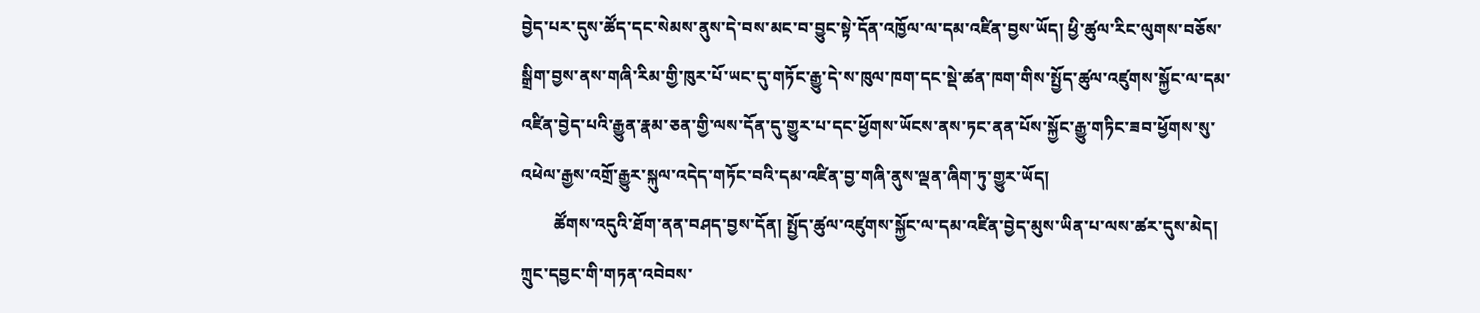བྱེད་པར་དུས་ཚོད་དང་སེམས་ནུས་དེ་བས་མང་བ་བྱུང་སྟེ་དོན་འཁྱོལ་ལ་དམ་འཛིན་བྱས་ཡོད། ཕྱི་ཚུལ་རིང་ལུགས་བཅོས་སྒྲིག་བྱས་ནས་གཞི་རིམ་གྱི་ཁུར་པོ་ཡང་དུ་གཏོང་རྒྱུ་དེ་ས་ཁུལ་ཁག་དང་སྡེ་ཚན་ཁག་གིས་སྤྱོད་ཚུལ་འཛུགས་སྐྱོང་ལ་དམ་འཛིན་བྱེད་པའི་རྒྱུན་རྣམ་ཅན་གྱི་ལས་དོན་དུ་གྱུར་པ་དང་ཕྱོགས་ཡོངས་ནས་ཏང་ནན་པོས་སྐྱོང་རྒྱུ་གཏིང་ཟབ་ཕྱོགས་སུ་འཕེལ་རྒྱས་འགྲོ་རྒྱུར་སྐུལ་འདེད་གཏོང་བའི་དམ་འཛིན་བྱ་གཞི་ནུས་ལྡན་ཞིག་ཏུ་གྱུར་ཡོད།
        ཚོགས་འདུའི་ཐོག་ནན་བཤད་བྱས་དོན། སྤྱོད་ཚུལ་འཛུགས་སྐྱོང་ལ་དམ་འཛིན་བྱེད་མུས་ཡིན་པ་ལས་ཚར་དུས་མེད། ཀྲུང་དབྱང་གི་གཏན་འབེབས་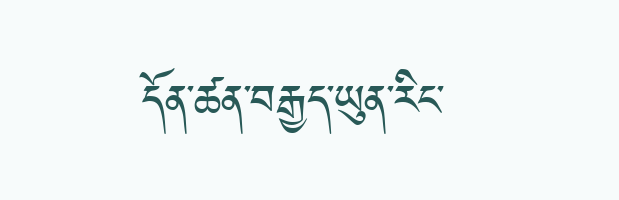དོན་ཚན་བརྒྱད་ཡུན་རིང་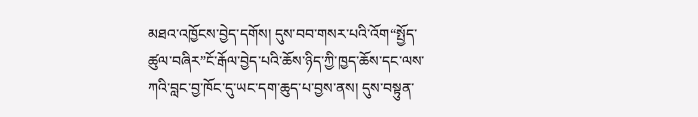མཐའ་འཁྱོངས་བྱེད་དགོས། དུས་བབ་གསར་པའི་འོག“སྤྱོད་ཚུལ་བཞིར”ངོ་རྒོལ་བྱེད་པའི་ཆོས་ཉིད་ཀྱི་ཁྱད་ཆོས་དང་ལས་ཀའི་བླང་བྱ་ཁོང་དུ་ཡང་དག་ཆུད་པ་བྱས་ནས། དུས་བསྟུན་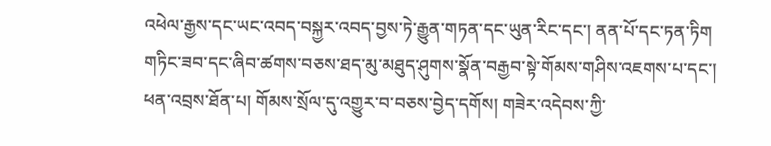འཕེལ་རྒྱས་དང་ཡང་འབད་བསྐྱར་འབད་བྱས་ཏེ་རྒྱུན་གཏན་དང་ཡུན་རིང་དང་། ནན་པོ་དང་ཏན་ཏིག གཏིང་ཟབ་དང་ཞིབ་ཚགས་བཅས་ཐད་མུ་མཐུད་ཤུགས་སྣོན་བརྒྱབ་སྟེ་གོམས་གཤིས་འཇགས་པ་དང་། ཕན་འབྲས་ཐོན་པ། གོམས་སྲོལ་དུ་འགྱུར་བ་བཅས་བྱེད་དགོས། གཟེར་འདེབས་ཀྱི་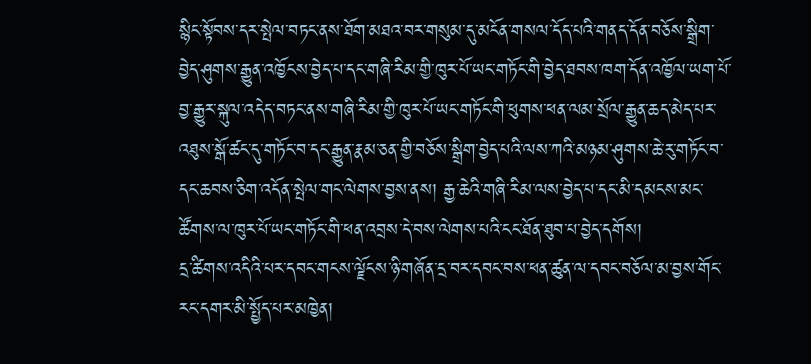སྙིང་སྟོབས་དར་སྤེལ་བཏང་ནས་ཐོག་མཐའ་བར་གསུམ་དུ་མངོན་གསལ་དོད་པའི་གནད་དོན་བཅོས་སྒྲིག་བྱེད་ཤུགས་རྒྱུན་འཁྱོངས་བྱེད་པ་དང་གཞི་རིམ་གྱི་ཁུར་པོ་ཡང་གཏོང་གི་བྱེད་ཐབས་ཁག་དོན་འཁྱོལ་ཡག་པོ་བྱ་རྒྱུར་སྐུལ་འདེད་བཏང་ནས་གཞི་རིམ་གྱི་ཁུར་པོ་ཡང་གཏོང་གི་ཕུགས་ཕན་ལམ་སྲོལ་རྒྱུན་ཆད་མེད་པར་འཐུས་སྒོ་ཚང་དུ་གཏོང་བ་དང་རྒྱུན་རྣམ་ཅན་གྱི་བཅོས་སྒྲིག་བྱེད་པའི་ལས་ཀའི་མཉམ་ཤུགས་ཆེ་རུ་གཏོང་བ་དང་ཆབས་ཅིག་འདོན་སྤེལ་གང་ལེགས་བྱས་ནས། རྒྱ་ཆེའི་གཞི་རིམ་ལས་བྱེད་པ་དང་མི་དམངས་མང་ཚོགས་ལ་ཁུར་པོ་ཡང་གཏོང་གི་ཕན་འབྲས་དེ་བས་ལེགས་པའི་ངང་ཐོན་ཐུབ་པ་བྱེད་དགོས།
དྲ་ཚིགས་འདིའི་པར་དབང་གངས་ལྗོངས་ཉི་གཞོན་དྲ་བར་དབང་བས་ཕན་ཚུན་ལ་དབང་བཅོལ་མ་བྱས་གོང་རང་དགར་མི་སྤྱོད་པར་མཁྱེན།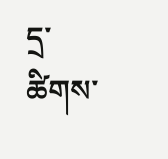དྲ་ཚིགས་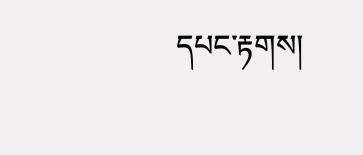དཔང་རྟགས།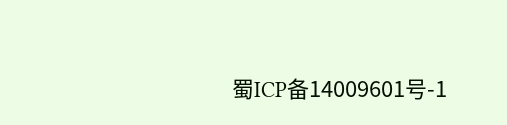蜀ICP备14009601号-1